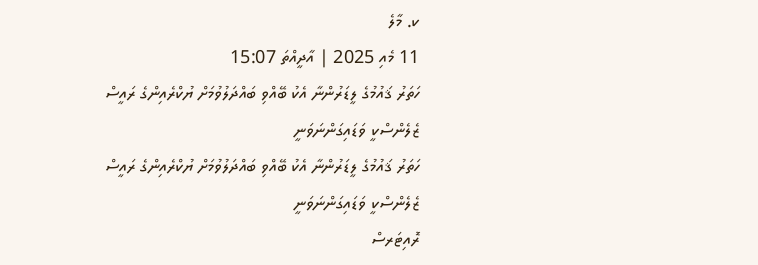ކ. މާލެ
11 މެއި 2025 | އާދީއްތަ 15:07
ހަތަރު ޤައުމުގެ ލީޑަރުންނާ އެކު ބޭއްވި ބައްދަލުވުމަށް ޔުކްރެއިންގެ ރައީސް ޒެލެންސްކީ ވަޑައިގަންނަވަނީ
ހަތަރު ޤައުމުގެ ލީޑަރުންނާ އެކު ބޭއްވި ބައްދަލުވުމަށް ޔުކްރެއިންގެ ރައީސް ޒެލެންސްކީ ވަޑައިގަންނަވަނީ
ރޮއިޓަރސް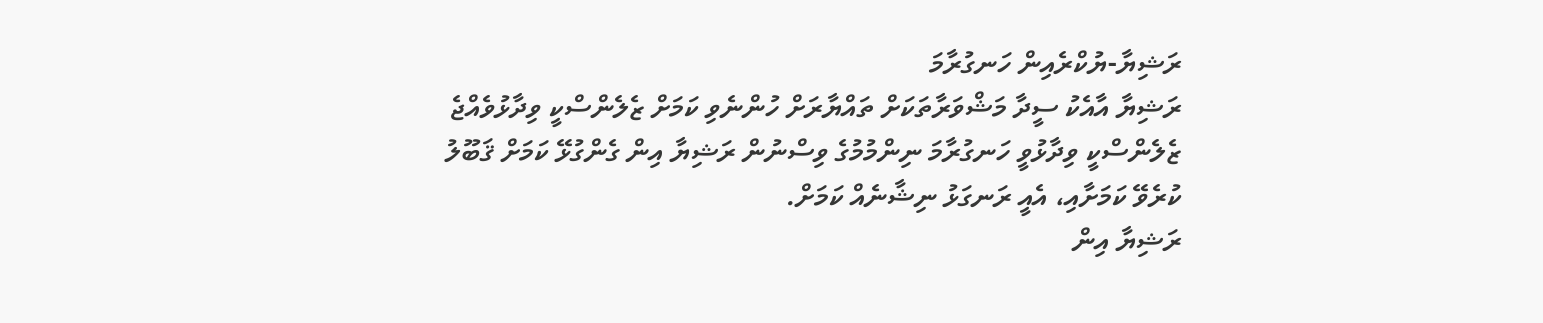ރަޝިޔާ-ޔުކްރެއިން ހަނގުރާމަ
ރަޝިޔާ އާއެކު ސީދާ މަޝްވަރާތަކަށް ތައްޔާރަށް ހުންނެވި ކަމަށް ޒެލެންސްކީ ވިދާޅުވެއްޖެ
ޒެލެންސްކީ ވިދާޅުވީ ހަނގުރާމަ ނިންމުމުގެ ވިސްނުން ރަޝިޔާ އިން ގެންގުޅޭ ކަމަށް ޤަބޫލު ކުރެވޭ ކަމަށާއި، އެއީ ރަނގަޅު ނިޝާނެއް ކަމަށް.
ރަޝިޔާ އިން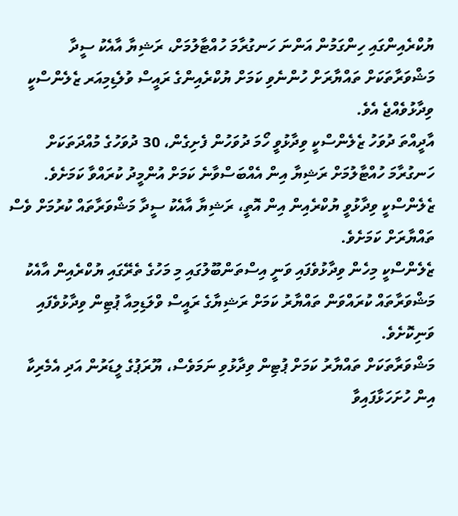ޔުކްރެއިންގައި ހިންގަމުން އަންނަ ހަނގުރާމަ ހުއްޓާލުމަށް، ރަޝިޔާ އާއެކު ސީދާ މަޝްވަރާތަކަށް ތައްޔާރަށް ހުންނެވި ކަމަށް ޔުކްރެއިންގެ ރައީސް ވުލެޑިމިއަރ ޒެލެންސްކީ ވިދާޅުވެއްޖެ އެވެ.
އާދީއްތަ ދުވަހު ޒެލެންސްކީ ވިދާޅުވީ ހޯމަ ދުވަހުން ފެށިގެން، 30 ދުވަހުގެ މުއްދަތަކަށް ހަނގުރާމަ ހުއްޓާލުމަށް ރަޝިޔާ އިން އެއްބަސްވާނެ ކަމަށް އުންމީދު ކުރައްވާ ކަމަށެވެ. ޒެލެންސްކީ ވިދާޅުވީ ޔުކްރެއިން އިން އޮތީ، ރަޝިޔާ އާއެކު ސީދާ މަޝްވަރާތައް ކުރުމަށް ވެސް ތައްޔާރަށް ކަމަށެވެ.
ޒެލެންސްކީ މިހެން ވިދާޅުވެފައި ވަނީ އިސްތަންބޫލުގައި މި މަހުގެ ތެރޭގައި ޔުކްރެއިން އާއެކު މަޝްވަރާތައް ކުރައްވަން ތައްޔާރު ކަމަށް ރަޝިޔާގެ ރައީސް ވްލަޑިމިއާ ޕުޓިން ވިދާޅުވެފައި ވަނިކޮށެވެ.
މަޝްވަރާތަކަށް ތައްޔާރު ކަމަށް ޕުޓިން ވިދާޅުވި ނަމަވެސް، ޔޫރަޕުގެ ލީޑަރުން އަދި އެމެރިކާ އިން ހުށަހަޅާފައިވާ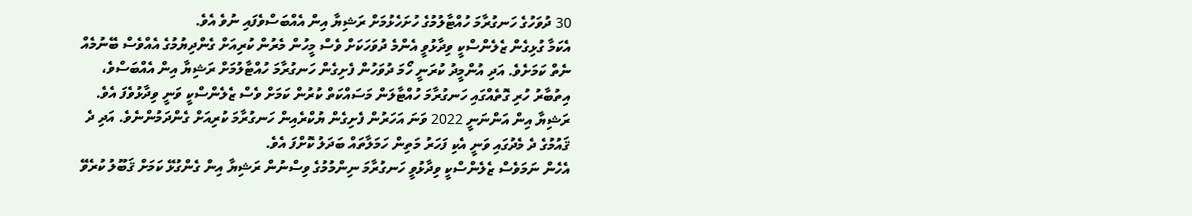30 ދުވަހުގެ ހަނގުރާމަ ހުއްޓާލުމުގެ ހުށަހެޅުމަށް ރަޝިޔާ އިން އެއްބަސްވެފައި ނުވެ އެވެ.
އެކަމާ ގުޅިގެން ޒެލެންސްކީ ވިދާޅުވީ އެންމެ ދުވަހަކަށް ވެސް މީހުން މެރުން ކުރިއަށް ގެންދިޔުމުގެ އެއްވެސް ބޭނުމެއް ނެތް ކަމަށެވެ. އަދި އުންމީދު ކުރަނީ ހޯމަ ދުވަހުން ފެށިގެން ހަނގުރާމަ ހުއްޓާލުމަށް ރަޝިޔާ އިން އެއްބަސްވެ، އިތުބާރު ހުރި ގޮތެއްގައި ހަނގުރާމަ ހުއްޓާލަން މަސައްކަތް ކުރުން ކަމަށް ވެސް ޒެލެންސްކީ ވަނީ ވިދާޅުވެފަ އެވެ.
ރަޝިޔާ އިން އަންނަނީ 2022 ވަނަ އަހަރުން ފެށިގެން ޔުކްރެއިން ހަނގުރާމަ ކުރިއަށް ގެންދަމުންނެވެ. އަދި ދެ ޤައުމުގެ ދެ މެދުގައި ވަނީ އެކި ފަހަރު މަތިން ހަމަލާތައް ބަދަލު ކޮށްފަ އެވެ.
އެހެން ނަމަވެސް ޒެލެންސްކީ ވިދާޅުވީ ހަނގުރާމަ ނިންމުމުގެ ވިސްނުން ރަޝިޔާ އިން ގެންގުޅޭ ކަމަށް ޤަބޫލު ކުރެވޭ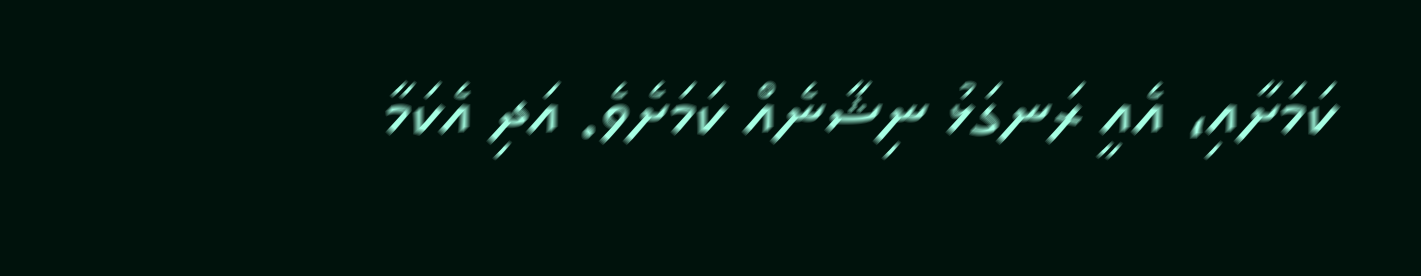ކަމަށާއި، އެއީ ރަނގަޅު ނިޝާނެއް ކަމަށެވެ. އަދި އެކަމާ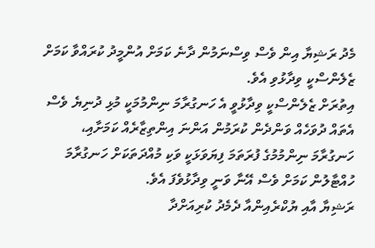މެދު ރަޝިޔާ އިން ވެސް ވިސްނަމުން ދާނެ ކަމަށް އުންމީދު ކުރައްވާ ކަމަށް ޒެލެންސްކީ ވިދާޅުވި އެވެ.
އިތުރަށް ޒެލެންސްކީ ވިދާޅުވީ އެ ހަނގުރާމަ ނިންމުމަކީ މުޅި ދުނިޔެ ވެސް އެތައް ދުވަހެއް ވަންދެން ކުރަމުން އަންނަ އިންތިޒާރެއް ކަމަށާއި، ހަނގުރާމަ ނިންމުމުގެ ފުރަތަމަ ފިޔަވަޅަކީ ވަކި މުއްދަތަކަށް ހަނގުރާމަ ހުއްޓާލުން ކަމަށް ވެސް އޭނާ ވަނީ ވިދާޅުވެފަ އެވެ.
ރަޝިޔާ އާއި ޔުކްރެއިންއާ ދެމެދު ކުރިއަށްދާ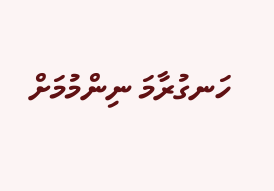ހަނގުރާމަ ނިންމުމަށް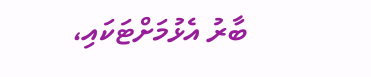ބާރު އެޅުމަށްޓަކައި،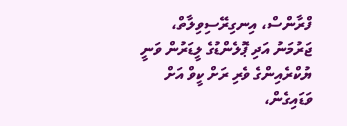ފްރާންސް، އިނގިރޭސިވިލާތް، ޖަރުމަނު އަދި ޕޮލެންޑުގެ ލީޑަރުން ވަނީ ޔުކްރެއިންގެ ވެރި ރަށް ކީވް އަށް ވަޑައިގެން،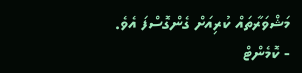މަޝްވަރާތައް ކުރިއަށް ގެންގޮސްފަ އެވެ.
- ކޮމެންޓް